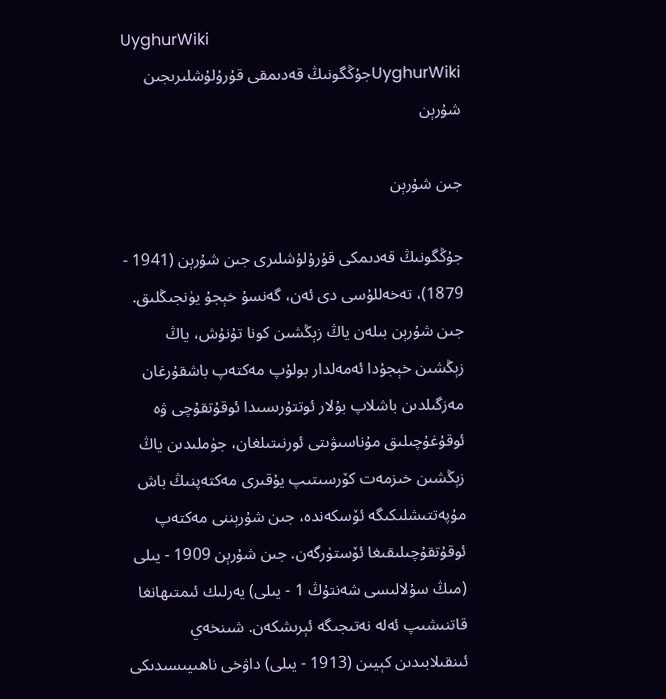UyghurWiki
UyghurWikiجۇڭگونىڭ قەدىمقى قۇرۇلۇشلىرىجىن شۇرېن

جىن شۇرېن

جۇڭگونىڭ قەدىمكى قۇرۇلۇشلىرى جىن شۇرېن (1941 - 1879)، تەخەللۇسى دى ئەن، گەنسۇ خېجۇ يۈنجىڭلىق. جىن شۇرېن بىلەن ياڭ زېڭشىن كونا تۇنۇش، ياڭ زېڭشىن خېجۇدا ئەمەلدار بولۇپ مەكتەپ باشقۇرغان مەزگىلدىن باشلاپ بۇلار ئوتتۇرىسىدا ئوقۇتقۇچى ۋە ئوقۇغۇچىلىق مۇناسىۋىتى ئورنىتىلغان، جۈملىدىن ياڭ زېڭشىن خىزمەت كۆرسىتىپ يۇقىرى مەكتەپنىڭ باش مۇپەتتىشلىكىگە ئۆسكەندە، جىن شۇرېننى مەكتەپ ئوقۇتقۇچىلىقىغا ئۆستۈرگەن. جىن شۇرېن 1909 - يىلى (مىڭ سۇلالىسى شەنتۇڭ 1 - يىلى) يەرلىك ئىمتىھانغا قاتنىشىپ ئەلە نەتىجىگە ئېرىشكەن. شىنخەي ئىنقىلابىدىن كېيىن (1913 - يىلى) داۋخى ناھىيىسىدىكى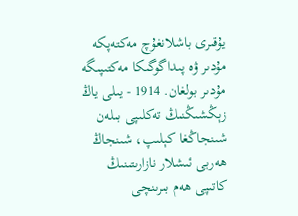يۇقىرى باشلانغۇچ مەكتەپكە مۇدىر ۋە پىداگوگىكا مەكتىپىگە مۇدىر بولغان. 1914 - يىلى ياڭ زېڭشىڭنىڭ تەكلىپى بىلەن شىنجاڭغا كېلىپ، شىنجاڭ ھەربى ئىشلار نازارىتىنىڭ كاتىپى ھەم بىرىنچى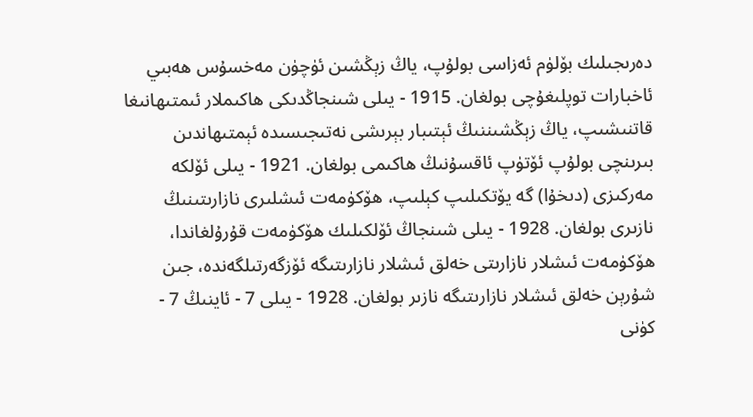دەرىجىلىك بۆلۈم ئەزاسى بولۇپ، ياڭ زېڭشىن ئۈچۈن مەخسۇس ھەبىي ئاخبارات توپلىغۇچى بولغان. 1915 - يىلى شىنجاڭدىكى ھاكىملار ئىمتىھانىغا قاتنىشىپ، ياڭ زېڭشىننىڭ ئېتىبار بېرىشى نەتىجىسىدە ئېمتىھاندىن بىرىنچى بولۇپ ئۆتۈپ ئاقسۇنىڭ ھاكىمى بولغان. 1921 - يىلى ئۆلكە مەركىزى (دىخۇا) گە يۆتكىلىپ كېلىپ، ھۆكۈمەت ئىشلىرى نازارىتىنىڭ نازىرى بولغان. 1928 - يىلى شىنجاڭ ئۆلكىلىك ھۆكۈمەت قۇرۇلغاندا، ھۆكۈمەت ئىشلار نازارىتى خەلق ئىشلار نازارىتىگە ئۆزگەرتىلگەندە، جىن شۇرېن خەلق ئىشلار نازارىتىگە نازىر بولغان. 1928 - يىلى 7 - ئاينىڭ 7 - كۈنى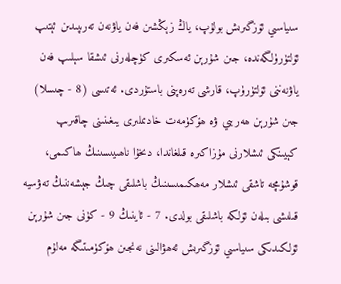سىياسىي ئۆزگىرىش بولۇپ، ياڭ زېڭشىن فەن ياۋنەن تەرىپىدىن ئېتىپ ئۆلتۈرۈلگەندە، جىن شۇرېن ئەسكىرى كۈچلەرنى ئىشقا سېلىپ فەن ياۋنەننى ئۆلتۈرۈپ، قارشى تەرەپنى باستۇردى. ئەتىسى (8 - چىسلا) جىن شۇرېن ھەربىي ۋە ھۆكۈمەت خادىملىرى يىغىنىنى چاقىرىپ كېيىنكى ئىشلارنى مۇزاكىرە قىلغاندا، دىخۇا ناھىيىسىنىڭ ھاكىمى، قوشۇمچە تاشقى ئىشلار مەھكىمىسىنىڭ باشلىقى چىڭ جېشەننىڭ تەۋسيە قىلىشى بىلەن ئۆلكە باشلىقى بولدى. 7 - ئاينىڭ 9 - كۈنى جىن شۇرېن ئۆلكىدىكى سىياسىي ئۆزگىرىش ئەھۋالىنى نەنجىن ھۆكۈمىتىگە مەلۇم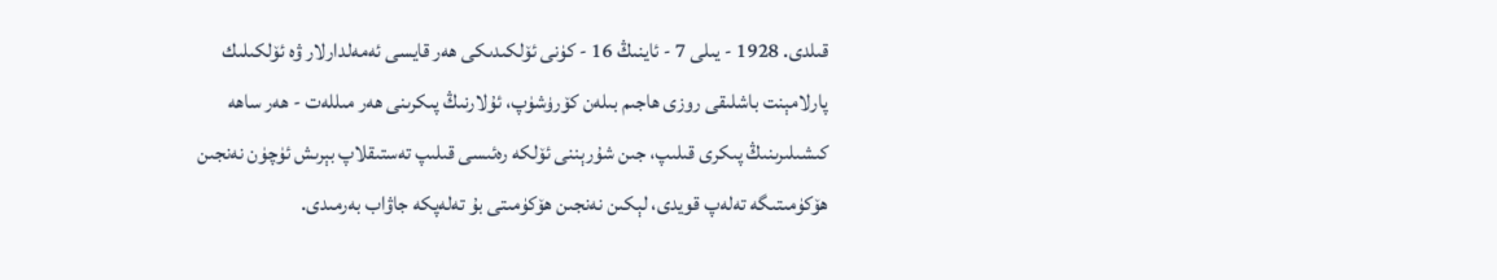قىلدى. 1928 - يىلى 7 - ئاينىڭ 16 - كۈنى ئۆلكىدىكى ھەر قايسى ئەمەلدارلار ۋە ئۆلكىلىك پارلامېنت باشلىقى روزى ھاجىم بىلەن كۆرۈشۈپ، ئۇلارنىڭ پىكرىنى ھەر مىللەت - ھەر ساھە كىشىلىرىنىڭ پىكرى قىلىپ، جىن شۇرېننى ئۆلكە رەئىسى قىلىپ تەستىقلاپ بېرىش ئۈچۈن نەنجىن ھۆكۈمىتىگە تەلەپ قويدى، لېكىن نەنجىن ھۆكۈمىتى بۇ تەلەپكە جاۋاب بەرمىدى.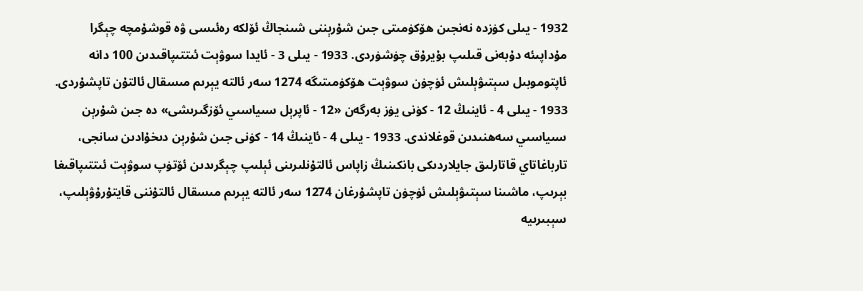1932 - يىلى كۈزدە نەنجىن ھۆكۈمىتى جىن شۇرېننى شىنجاڭ ئۆلكە رەئىسى ۋە قوشۇمچە چېگرا مۇداپىئە دۇبەنى قىلىپ بۇيرۇق چۈشۈردى. 1933 - يىلى 3 - ئايدا سوۋېت ئىتتىپاقىدىن 100 دانە ئاپتوموبىل سېتىۋېلىش ئۈچۈن سوۋېت ھۆكۈمىتىگە 1274 سەر ئالتە يېرىم مىسقال ئالتۇن تاپشۇردى. 1933 - يىلى 4 - ئاينىڭ 12 - كۈنى يۈز بەرگەن «12 - ئاپرېل سىياسىي ئۆزگىرىشى» دە جىن شۇرېن سىياسىي سەھنىدىن قوغلاندى. 1933 - يىلى 4 - ئاينىڭ 14 - كۈنى جىن شۇرېن دىخۇادىن سانجى، تارباغاتاي قاتارلىق جايلاردىكى بانكىنىڭ زاپاس ئالتۇنلىرىنى ئېلىپ چېگرىدىن ئۆتۈپ سوۋېت ئىتتىپاقىغا بېرىپ، ماشىنا سېتىۋېلىش ئۈچۈن تاپشۇرغان 1274 سەر ئالتە يېرىم مىسقال ئالتۇننى قايتۇرۇۋېلىپ، سېبىرىيە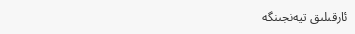ئارقىلىق تيەنجىنگە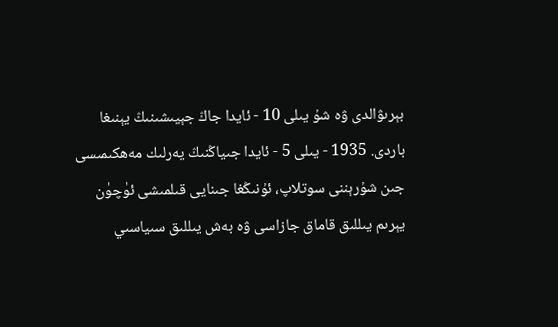بېرىۋالدى ۋە شۇ يىلى 10 - ئايدا جاڭ جېيىشىنىڭ يېنىغا باردى. 1935 - يىلى 5 - ئايدا جىياڭنىڭ يەرلىك مەھكىمىسى جىن شۇرېننى سوتلاپ، ئۇنىڭغا جىنايى قىلمىشى ئۈچۈن يېرىم يىللىق قاماق جازاسى ۋە بەش يىللىق سىياسىي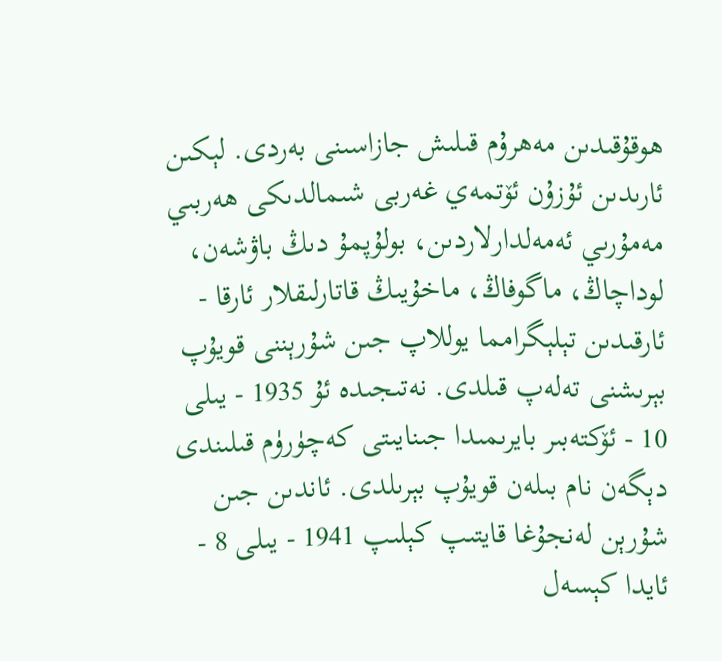ھوقۇقىدىن مەھرۇم قىلىش جازاسىنى بەردى. لېكىن ئارىدىن ئۇزۇن ئۆتمەي غەربى شىمالدىكى ھەربىي مەمۇرىي ئەمەلدارلاردىن، بولۇپمۇ دىڭ باۋشەن، لوداچاڭ، ماگوفاڭ، ماخۇيىڭ قاتارلىقلار ئارقا - ئارقىدىن تېلېگرامما يوللاپ جىن شۇرېننى قويۇپ بېرىشنى تەلەپ قىلدى. نەتىجىدە ئۇ 1935 - يىلى 10 - ئۆكتەبىر بايرىمىدا جىنايىتى كەچۈرۈم قىلىندى دېگەن نام بىلەن قويۇپ بېرىلدى. ئاندىن جىن شۇرېن لەنجۇغا قايتىپ كېلىپ 1941 - يىلى 8 - ئايدا كېسەل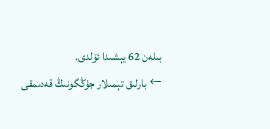بىلەن 62 يېشىدا ئۆلدى.
← بارلىق تېمىلار جۇڭگونىڭ قەدىمقى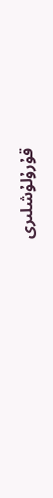قۇرۇلۇشلىرى